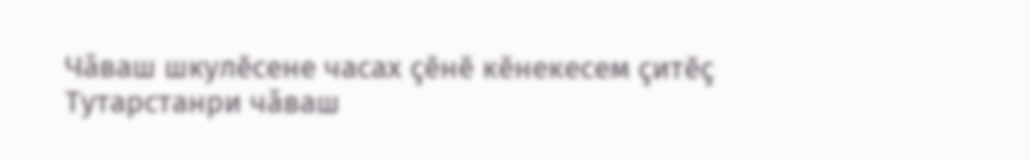Чăваш шкулӗсене часах çӗнӗ кӗнекесем çитӗç
Тутарстанри чăваш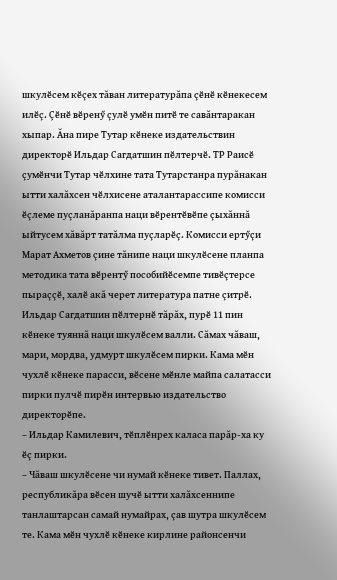шкулӗсем кӗçех тăван литературăпа çӗнӗ кӗнекесем илӗç. Çӗнӗ вӗренӳ çулӗ умӗн питӗ те савăнтаракан хыпар. Ăна пире Тутар кӗнеке издательствин директорӗ Ильдар Сагдатшин пӗлтерчӗ. ТР Раисӗ çумӗнчи Тутар чӗлхине тата Тутарстанра пурăнакан ытти халăхсен чӗлхисене аталантарассипе комисси ӗçлеме пуçланăранпа наци вӗрентӗвӗпе çыхăннă ыйтусем хăвăрт татăлма пуçларӗç. Комисси ертӳçи Марат Ахметов çине тăнипе наци шкулӗсене планпа методика тата вӗрентӳ пособийӗсемпе тивӗçтерсе пыраççӗ, халӗ акă черет литература патне çитрӗ. Ильдар Сагдатшин пӗлтернӗ тăрăх, пурӗ 11 пин кӗнеке туяннă наци шкулӗсем валли. Сăмах чăваш, мари, мордва, удмурт шкулӗсем пирки. Кама мӗн чухлӗ кӗнеке парасси, вӗсене мӗнле майпа салатасси пирки пулчӗ пирӗн интервью издательство директорӗпе.
– Ильдар Камилевич, тӗплӗнрех каласа парăр-ха ку ӗç пирки.
– Чăваш шкулӗсене чи нумай кӗнеке тивет. Паллах, республикăра вӗсен шучӗ ытти халăхсеннипе танлаштарсан самай нумайрах, çав шутра шкулӗсем те. Кама мӗн чухлӗ кӗнеке кирлине районсенчи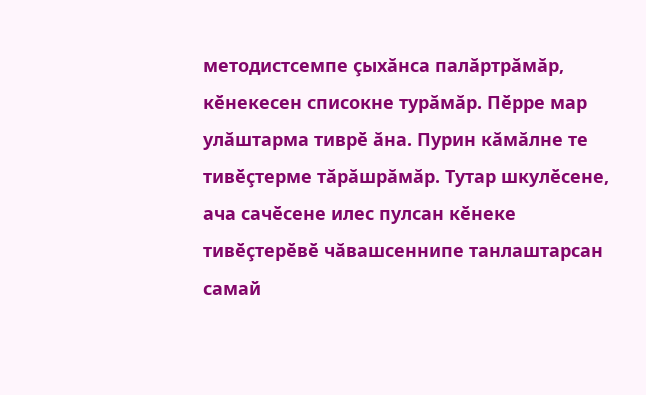методистсемпе çыхăнса палăртрăмăр, кӗнекесен списокне турăмăр. Пӗрре мар улăштарма тиврӗ ăна. Пурин кăмăлне те тивӗçтерме тăрăшрăмăр. Тутар шкулӗсене, ача сачӗсене илес пулсан кӗнеке тивӗçтерӗвӗ чăвашсеннипе танлаштарсан самай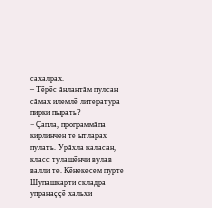сахалрах.
– Тӗрӗс ăнлантăм пулсан сăмах илемлӗ литература пирки пырать?
– Çапла, программăпа кирлинчен те ытларах пулать. Урăхла каласан, класс тулашӗнчи вулав валли те. Кӗнекесем пурте Шупашкарти складра упранаççӗ хальхи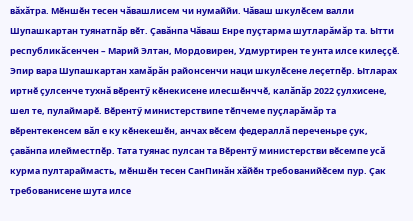вăхăтра. Мӗншӗн тесен чăвашлисем чи нумаййи. Чăваш шкулӗсем валли Шупашкартан туянатпăр вӗт. Çавăнпа Чăваш Енре пуçтарма шутларăмăр та. Ытти республикăсенчен – Марий Элтан, Мордовирен, Удмуртирен те унта илсе килеççӗ. Эпир вара Шупашкартан хамăрăн районсенчи наци шкулӗсене леçетпӗр. Ытларах иртнӗ çулсенче тухнă вӗрентӳ кӗнекисене илесшӗнччӗ, калăпăр 2022 çулхисене, шел те, пулаймарӗ. Вӗрентӳ министерствипе тӗпчеме пуçларăмăр та вӗрентекенсем вăл е ку кӗнекешӗн, анчах вӗсем федераллă переченьре çук, çавăнпа илейместпӗр. Тата туянас пулсан та Вӗрентӳ министерстви вӗсемпе усă курма пултараймасть, мӗншӗн тесен СанПинăн хăйӗн требованийӗсем пур. Çак требованисене шута илсе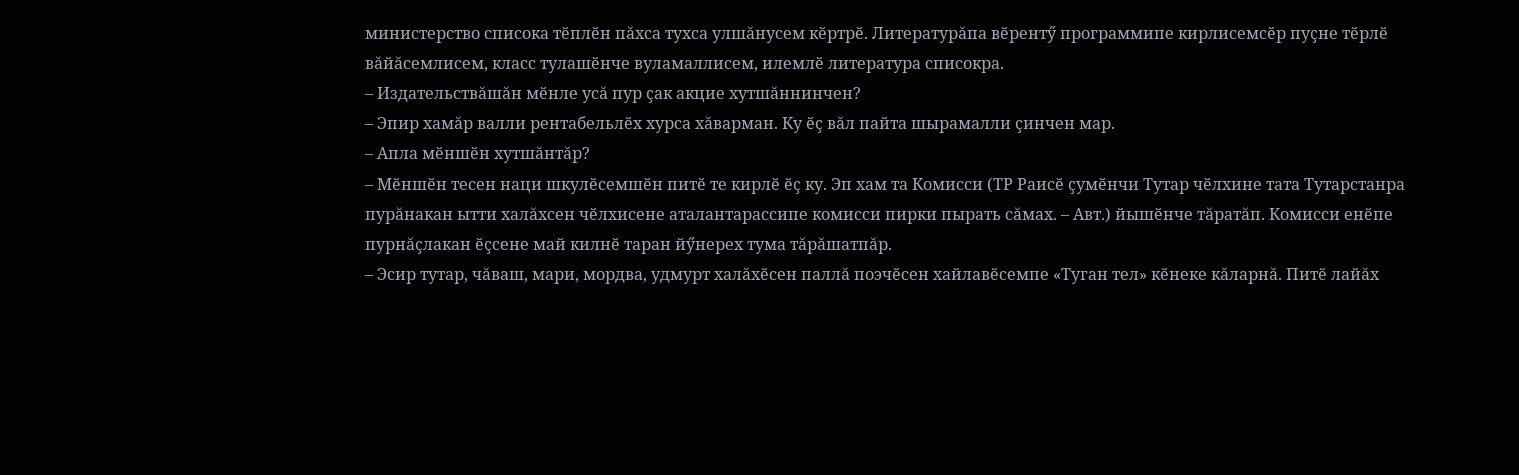министерство списока тӗплӗн пăхса тухса улшăнусем кӗртрӗ. Литературăпа вӗрентӳ программипе кирлисемсӗр пуçне тӗрлӗ вăйăсемлисем, класс тулашӗнче вуламаллисем, илемлӗ литература списокра.
– Издательствăшăн мӗнле усă пур çак акцие хутшăннинчен?
– Эпир хамăр валли рентабельлӗх хурса хăварман. Ку ӗç вăл пайта шырамалли çинчен мар.
– Апла мӗншӗн хутшăнтăр?
– Мӗншӗн тесен наци шкулӗсемшӗн питӗ те кирлӗ ӗç ку. Эп хам та Комисси (ТР Раисӗ çумӗнчи Тутар чӗлхине тата Тутарстанра пурăнакан ытти халăхсен чӗлхисене аталантарассипе комисси пирки пырать сăмах. – Авт.) йышӗнче тăратăп. Комисси енӗпе пурнăçлакан ӗçсене май килнӗ таран йӳнерех тума тăрăшатпăр.
– Эсир тутар, чăваш, мари, мордва, удмурт халăхӗсен паллă поэчӗсен хайлавӗсемпе «Туган тел» кӗнеке кăларнă. Питӗ лайăх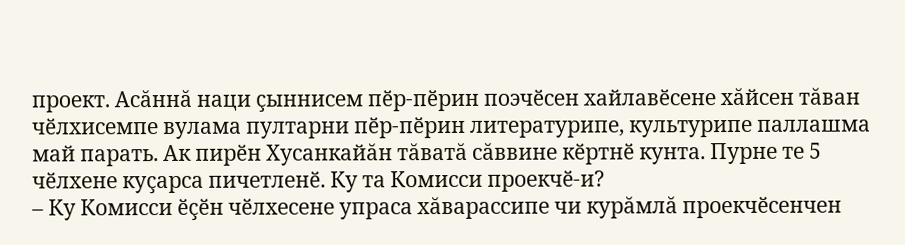проект. Асăннă наци çыннисем пӗр-пӗрин поэчӗсен хайлавӗсене хăйсен тăван чӗлхисемпе вулама пултарни пӗр-пӗрин литературипе, культурипе паллашма май парать. Ак пирӗн Хусанкайăн тăватă сăввине кӗртнӗ кунта. Пурне те 5 чӗлхене куçарса пичетленӗ. Ку та Комисси проекчӗ-и?
– Ку Комисси ӗçӗн чӗлхесене упраса хăварассипе чи курăмлă проекчӗсенчен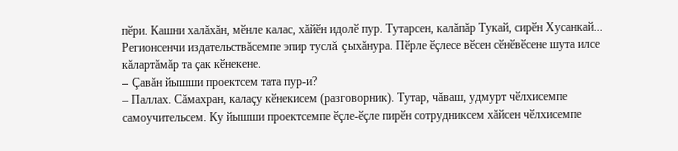пӗри. Кашни халăхăн, мӗнле калас, хăйӗн идолӗ пур. Тутарсен, калăпăр Тукай, сирӗн Хусанкай... Регионсенчи издательствăсемпе эпир туслă çыхăнура. Пӗрле ӗçлесе вӗсен сӗнӗвӗсене шута илсе кăлартăмăр та çак кӗнекене.
– Çавăн йышши проектсем тата пур-и?
– Паллах. Сăмахран, калаçу кӗнекисем (разговорник). Тутар, чăваш, удмурт чӗлхисемпе самоучительсем. Ку йышши проектсемпе ӗçле-ӗçле пирӗн сотрудниксем хăйсен чӗлхисемпе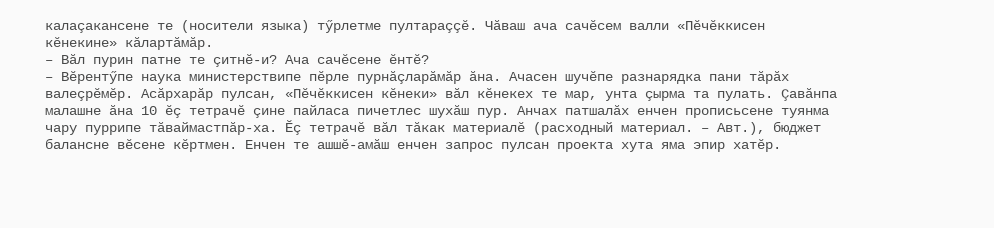калаçакансене те (носители языка) тӳрлетме пултараççӗ. Чăваш ача сачӗсем валли «Пӗчӗккисен кӗнекине» кăлартăмăр.
– Вăл пурин патне те çитнӗ-и? Ача сачӗсене ӗнтӗ?
– Вӗрентӳпе наука министерствипе пӗрле пурнăçларăмăр ăна. Ачасен шучӗпе разнарядка пани тăрăх валеçрӗмӗр. Асăрхарăр пулсан, «Пӗчӗккисен кӗнеки» вăл кӗнекех те мар, унта çырма та пулать. Çавăнпа малашне ăна 10 ӗç тетрачӗ çине пайласа пичетлес шухăш пур. Анчах патшалăх енчен прописьсене туянма чару пуррипе тăваймастпăр-ха. Ӗç тетрачӗ вăл тăкак материалӗ (расходный материал. – Авт.), бюджет балансне вӗсене кӗртмен. Енчен те ашшӗ-амăш енчен запрос пулсан проекта хута яма эпир хатӗр.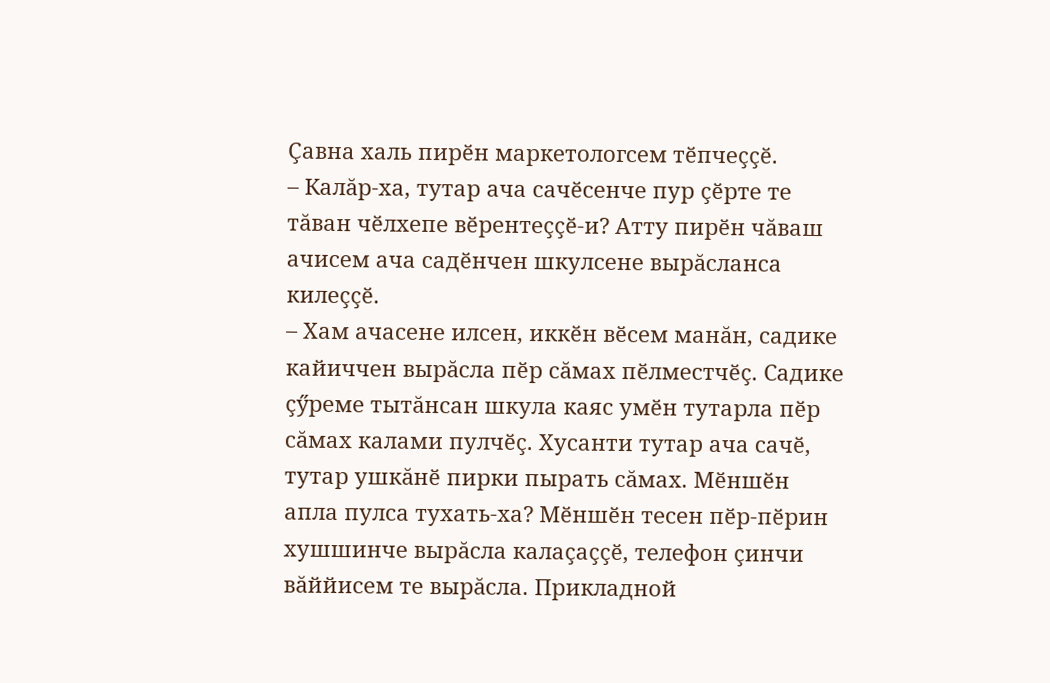Çавна халь пирӗн маркетологсем тӗпчеççӗ.
– Калăр-ха, тутар ача сачӗсенче пур çӗрте те тăван чӗлхепе вӗрентеççӗ-и? Атту пирӗн чăваш ачисем ача садӗнчен шкулсене вырăсланса килеççӗ.
– Хам ачасене илсен, иккӗн вӗсем манăн, садике кайиччен вырăсла пӗр сăмах пӗлместчӗç. Садике çӳреме тытăнсан шкула каяс умӗн тутарла пӗр сăмах калами пулчӗç. Хусанти тутар ача сачӗ, тутар ушкăнӗ пирки пырать сăмах. Мӗншӗн апла пулса тухать-ха? Мӗншӗн тесен пӗр-пӗрин хушшинче вырăсла калаçаççӗ, телефон çинчи вăййисем те вырăсла. Прикладной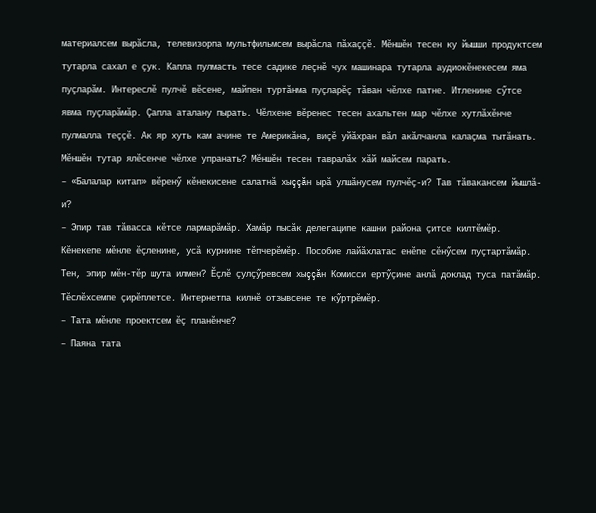материалсем вырăсла, телевизорпа мультфильмсем вырăсла пăхаççӗ. Мӗншӗн тесен ку йышши продуктсем тутарла сахал е çук. Капла пулмасть тесе садике леçнӗ чух машинара тутарла аудиокӗнекесем яма пуçларăм. Интереслӗ пулчӗ вӗсене, майпен туртăнма пуçларӗç тăван чӗлхе патне. Итленине сӳтсе явма пуçларăмăр. Çапла аталану пырать. Чӗлхене вӗренес тесен ахальтен мар чӗлхе хутлăхӗнче пулмалла теççӗ. Ак яр хуть кам ачине те Америкăна, виçӗ уйăхран вăл акăлчанла калаçма тытăнать. Мӗншӗн тутар ялӗсенче чӗлхе упранать? Мӗншӗн тесен тавралăх хăй майсем парать.
– «Балалар китап» вӗренӳ кӗнекисене салатнă хыççăн ырă улшăнусем пулчӗç-и? Тав тăвакансем йышлă-и?
– Эпир тав тăвасса кӗтсе лармарăмăр. Хамăр пысăк делегаципе кашни района çитсе килтӗмӗр. Кӗнекепе мӗнле ӗçленине, усă курнине тӗпчерӗмӗр. Пособие лайăхлатас енӗпе сӗнӳсем пуçтартăмăр. Тен, эпир мӗн-тӗр шута илмен? Ӗçлӗ çулçӳревсем хыççăн Комисси ертӳçине анлă доклад туса патăмăр. Тӗслӗхсемпе çирӗплетсе. Интернетпа килнӗ отзывсене те кӳртрӗмӗр.
– Тата мӗнле проектсем ӗç планӗнче?
– Паяна тата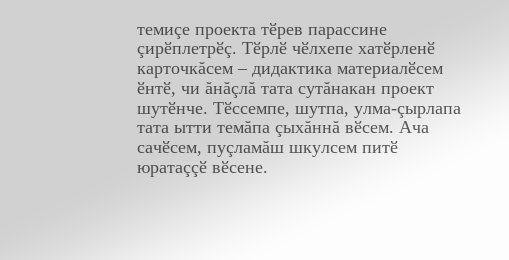темиçе проекта тӗрев парассине çирӗплетрӗç. Тӗрлӗ чӗлхепе хатӗрленӗ карточкăсем – дидактика материалӗсем ӗнтӗ, чи ăнăçлă тата сутăнакан проект шутӗнче. Тӗссемпе, шутпа, улма-çырлапа тата ытти темăпа çыхăннă вӗсем. Ача сачӗсем, пуçламăш шкулсем питӗ юратаççӗ вӗсене.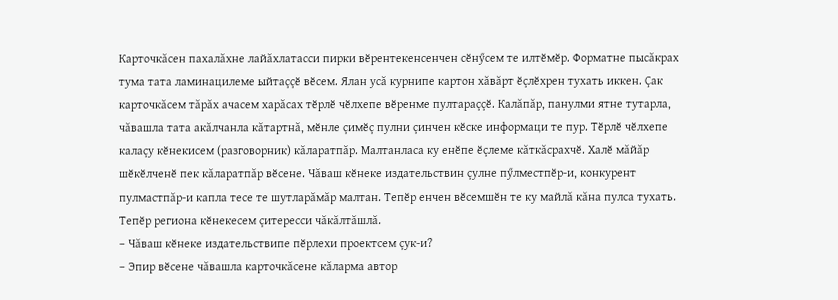Карточкăсен пахалăхне лайăхлатасси пирки вӗрентекенсенчен сӗнӳсем те илтӗмӗр. Форматне пысăкрах тума тата ламинацилеме ыйтаççӗ вӗсем. Ялан усă курнипе картон хăвăрт ӗçлӗхрен тухать иккен. Çак карточкăсем тăрăх ачасем харăсах тӗрлӗ чӗлхепе вӗренме пултараççӗ. Калăпăр, панулми ятне тутарла, чăвашла тата акăлчанла кăтартнă, мӗнле çимӗç пулни çинчен кӗске информаци те пур. Тӗрлӗ чӗлхепе калаçу кӗнекисем (разговорник) кăларатпăр. Малтанласа ку енӗпе ӗçлеме кăткăсрахчӗ. Халӗ мăйăр шӗкӗлченӗ пек кăларатпăр вӗсене. Чăваш кӗнеке издательствин çулне пӳлместпӗр-и, конкурент пулмастпăр-и капла тесе те шутларăмăр малтан. Тепӗр енчен вӗсемшӗн те ку майлă кăна пулса тухать. Тепӗр региона кӗнекесем çитересси чăкăлтăшлă.
– Чăваш кӗнеке издательствипе пӗрлехи проектсем çук-и?
– Эпир вӗсене чăвашла карточкăсене кăларма автор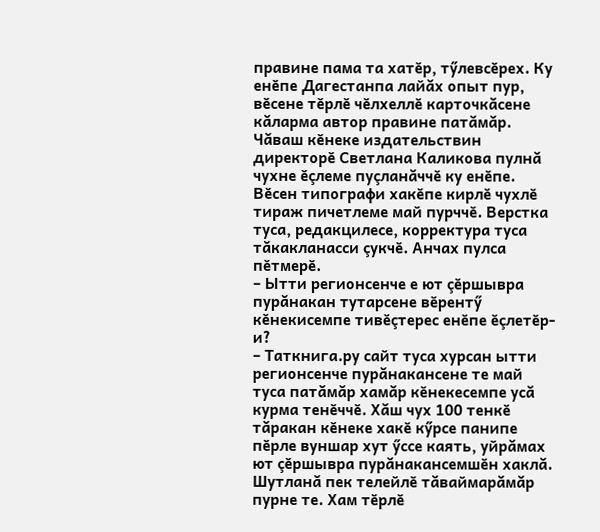правине пама та хатӗр, тӳлевсӗрех. Ку енӗпе Дагестанпа лайăх опыт пур, вӗсене тӗрлӗ чӗлхеллӗ карточкăсене кăларма автор правине патăмăр. Чăваш кӗнеке издательствин директорӗ Светлана Каликова пулнă чухне ӗçлеме пуçланăччӗ ку енӗпе. Вӗсен типографи хакӗпе кирлӗ чухлӗ тираж пичетлеме май пурччӗ. Верстка туса, редакцилесе, корректура туса тăкакланасси çукчӗ. Анчах пулса пӗтмерӗ.
– Ытти регионсенче е ют çӗршывра пурăнакан тутарсене вӗрентӳ кӗнекисемпе тивӗçтерес енӗпе ӗçлетӗр-и?
– Таткнига.ру сайт туса хурсан ытти регионсенче пурăнакансене те май туса патăмăр хамăр кӗнекесемпе усă курма тенӗччӗ. Хăш чух 100 тенкӗ тăракан кӗнеке хакӗ кӳрсе панипе пӗрле вуншар хут ӳссе каять, уйрăмах ют çӗршывра пурăнакансемшӗн хаклă. Шутланă пек телейлӗ тăваймарăмăр пурне те. Хам тӗрлӗ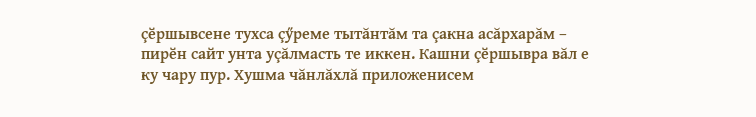çӗршывсене тухса çӳреме тытăнтăм та çакна асăрхарăм – пирӗн сайт унта уçăлмасть те иккен. Кашни çӗршывра вăл е ку чару пур. Хушма чăнлăхлă приложенисем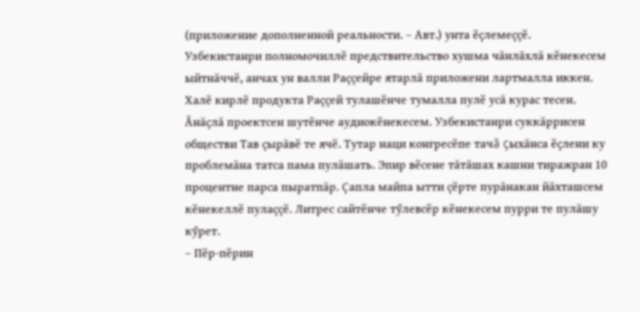(приложение дополненной реальности. – Авт.) унта ӗçлемеççӗ. Узбекистанри полномочиллӗ предствительство хушма чăнлăхлă кӗнекесем ыйтнăччӗ, анчах ун валли Раççейре ятарлă приложени лартмалла иккен. Халӗ кирлӗ продукта Раççей тулашӗнче тумалла пулӗ усă курас тесен. Ăнăçлă проектсен шутӗнче аудиокӗнекесем. Узбекистанри суккăррисен обществи Тав çырăвӗ те ячӗ. Тутар наци конгресӗпе тачă çыхăнса ӗçлени ку проблемăна татса пама пулăшать. Эпир вӗсене тăтăшах кашни тиражран 10 процентне парса пыратпăр. Çапла майпа ытти çӗрте пурăнакан йăхташсем кӗнекеллӗ пулаççӗ. Литрес сайтӗнче тӳлевсӗр кӗнекесем пурри те пулăшу кӳрет.
– Пӗр-пӗрин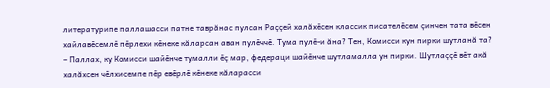литературипе паллашасси патне таврăнас пулсан Раççей халăхӗсен классик писателӗсем çинчен тата вӗсен хайлавӗсемлӗ пӗрлехи кӗнеке кăларсан аван пулӗччӗ. Тума пулӗ-и ăна? Тен, Комисси кун пирки шутланă та?
– Паллах, ку Комисси шайӗнче тумалли ӗç мар, федераци шайӗнче шутламалла ун пирки. Шутлаççӗ вӗт акă халăхсен чӗлхисемпе пӗр евӗрлӗ кӗнеке кăларасси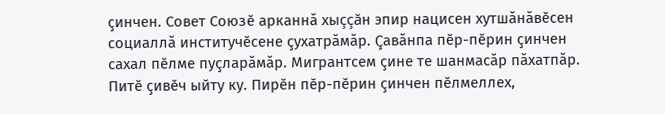çинчен. Совет Союзӗ арканнă хыççăн эпир нацисен хутшăнăвӗсен социаллă институчӗсене çухатрăмăр. Çавăнпа пӗр-пӗрин çинчен сахал пӗлме пуçларăмăр. Мигрантсем çине те шанмасăр пăхатпăр. Питӗ çивӗч ыйту ку. Пирӗн пӗр-пӗрин çинчен пӗлмеллех,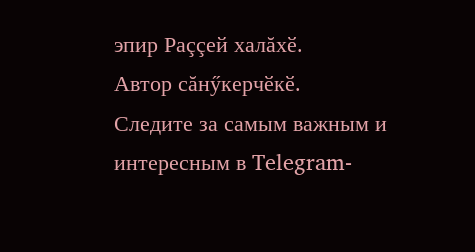эпир Раççей халăхӗ.
Автор сăнӳкерчӗкӗ.
Следите за самым важным и интересным в Telegram-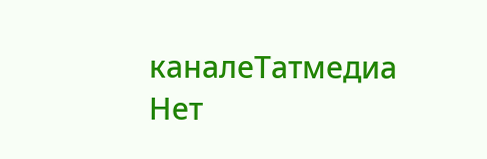каналеТатмедиа
Нет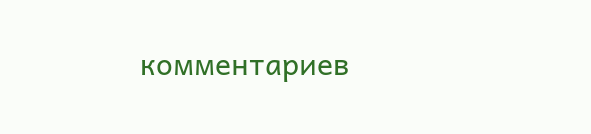комментариев